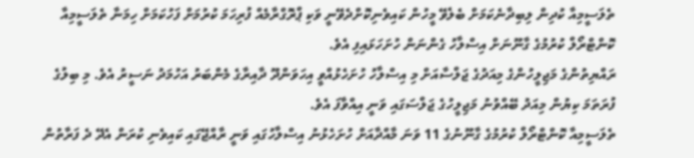ތެލަސީމިއާ ކުދިން ލިބިދާނެކަމަށް ބެލެވޭ މީހުން ކައިވެނިކޮށްދެވޭނީ ވަކި ޕްރޮގްރާމެއް ފުރިހަމަ ކުރުމަށް ފަހުކަމަށް ހިމަނާ ތެލަސީމިއާ ކޮންޓްރޯލް ކުރުމުގެ ގާނޫނަށް އިސްލާހު ގެންނަން ހުށަހަޅައިފި އެވެ.
ރައްޔިތުންގެ މަޖިލީހުންގެ މިއަދުގެ ޖަލްސާއަށް މި އިސްލާހު ހުށަހެޅުއްވީ އިހަވަންދޫ ދާއިރާގެ މެންބަރު އަހުމަދު ނަސީރު އެވެ. މި ބިލުގެ ފުރަތަމަ ކިޔުން މިއަދު ބޭއްވުނު މަޖިލީހުގެ ޖަލްސަގައި ވަނީ އިއްވާފަ އެވެ.
ތެލަސީމިއާ ކޮންޓްރޯލް ކުރުމުގެ ގާނޫނުގެ 11 ވަނަ މާއްދާއަށް ހުށަހެޅުނު އިސްލާހުގައި ވަނީ ރާއްޖޭގައި ކައިވެނި ކުރަން އެދޭ ދެ ފަރާތުން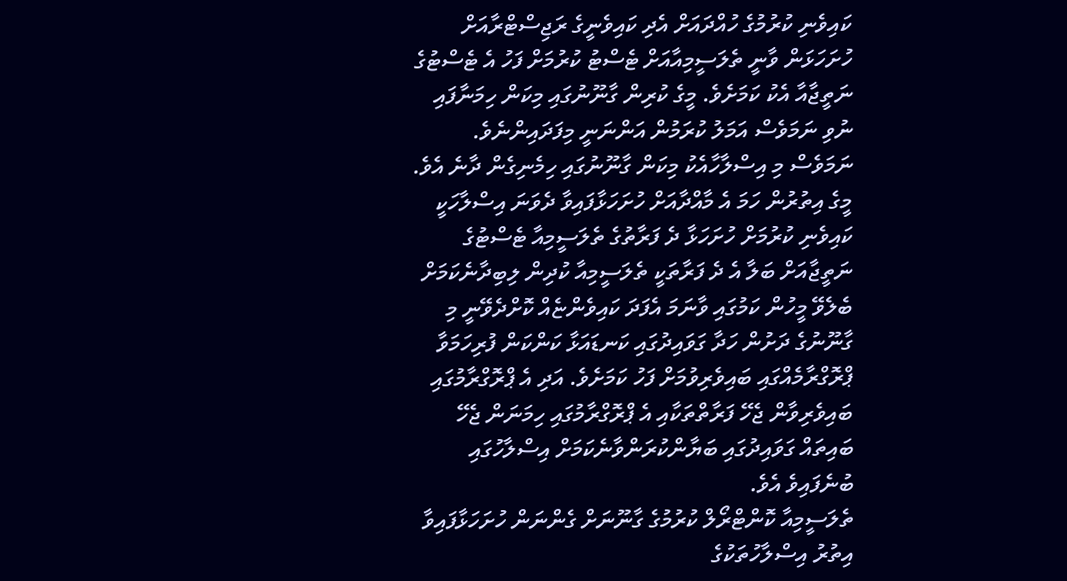ކައިވެނި ކުރުމުގެ ހުއްދައަށް އެދި ކައިވެނީގެ ރަޖިސްޓްރާއަށް ހުށަހަޅަން ވާނީ ތެލަސީމިއާއަށް ޓެސްޓު ކުރުމަށް ފަހު އެ ޓެސްޓުގެ ނަތީޖާއާ އެކު ކަމަށެވެ. މީގެ ކުރިން ގާނޫނުގައި މިކަން ހިމަނާފައި ނުވި ނަމަވެސް އަމަލު ކުރަމުން އަންނަނީ މިފަދައިންނެވެ. ނަމަވެސް މި އިސްލާހާއެކު މިކަން ގާނޫނުގައި ހިމެނިގެން ދާނެ އެވެ.
މީގެ އިތުރުން ހަމަ އެ މާއްދާއަށް ހުށަހަޅާފައިވާ ދެވަނަ އިސްލާހަކީ ކައިވެނި ކުރުމަށް ހުށަހަޅާ ދެ ފަރާތުގެ ތެލަސީމިއާ ޓެސްޓުގެ ނަތީޖާއަށް ބަލާ އެ ދެ ފަރާތަކީ ތެލަސީމިއާ ކުދިން ލިބިދާނެކަމަށް ބެލެވޭ މީހުން ކަމުގައި ވާނަމަ އެފަދަ ކައިވެންޏެއް ކޮށްދެވޭނީ މި ގާނޫނުގެ ދަށުން ހަދާ ގަވައިދުގައި ކަނޑައަޅާ ކަންކަން ފުރިހަމަވާ ޕްރޮގްރާމެއްގައި ބައިވެރިވުމަށް ފަހު ކަމަށެވެ. އަދި އެ ޕްރޮގްރާމުގައި ބައިވެރިވާން ޖެހޭ ފަރާތްތަކާއި އެ ޕްރޮގްރާމުގައި ހިމަނަން ޖެހޭ ބައިތައް ގަވައިދުގައި ބަޔާންކުރަންވާނެކަމަށް އިސްލާހުގައި ބުނެފައިވެ އެވެ.
ތެލަސީމިއާ ކޮންޓްރޯލް ކުރުމުގެ ގާނޫނަށް ގެންނަން ހުށަހަޅާފައިވާ އިތުރު އިސްލާހުތަކުގެ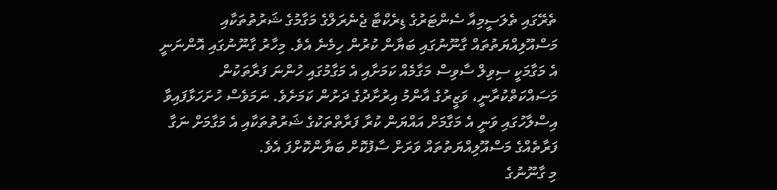ތެރޭގައި ތެލަސީމިއާ ސެންޓަރުގެ ޑިރެކްޓާ ޖެނެރަލްގެ މަގާމުގެ ޝަރުތުތަކާއި މަސްއޫލިއްޔަތުތައް ގާނޫނުގައި ބަޔާން ކުރުން ހިމެނެ އެވެ. މިހާރު ގާނޫނުގައި އޮންނަނީ އެ މަގާމަކީ ސިވިލް ސާވިސް މަގާމެއް ކަމަށާއި އެ މަގާމުގައި ހުންނަ ފަރާތަކުން މަސައްކަތްކުރާނީ، ވަޒީރުގެ އާންމު އިރުށާދުގެ ދަށުން ކަމަށެވެ. ނަމަވެސް ހުށަހަޅާފައިވާ އިސްލާހުގައި ވަނީ އެ މަގާމަށް އައްޔަން ކުރާ ފަރާތްތަކުގެ ޝަރުތުތަކާއި އެ މަގާމަށް ނަގާ ފަރާތެއްގެ މަސްއޫލިއްޔަތުތައް ވަރަށް ސާފުކޮށް ބަޔާންކޮށްފަ އެވެ.
މި ގާނޫނުގެ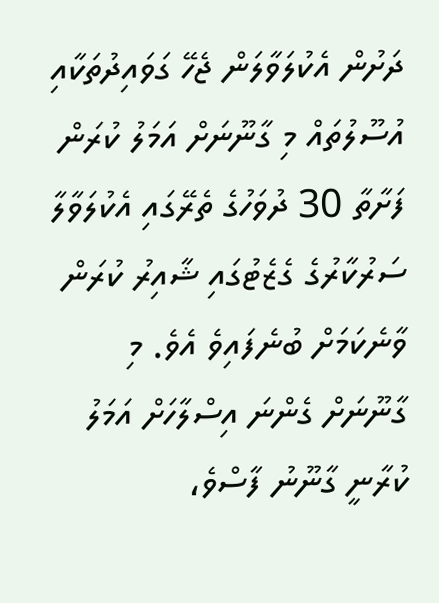ދަށުން އެކުލަވާލަން ޖެހޭ ގަވައިދުތަކާއި އުސޫލުތައް މި ގާނޫނަށް އަމަލު ކުރަން ފަށާތާ 30 ދުވަހުގެ ތެރޭގައި އެކުލަވާލާ ސަރުކާރުގެ ގެޒެޓުގައި ޝާއިރު ކުރަން ވާނެކަމަށް ބުނެފައިވެ އެވެ. މި ގާނޫނަށް ގެންނަ އިސްލާހަށް އަމަލު ކުރާނީ ގާނޫނު ފާސްވެ،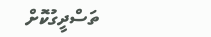ތަސްދީގުކޮށް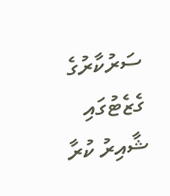ސަރުކާރުގެ ގެޒެޓުގައި ޝާއިރު ކުރާ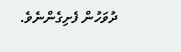ދުވަހުން ފެށިގެންނެވެ.